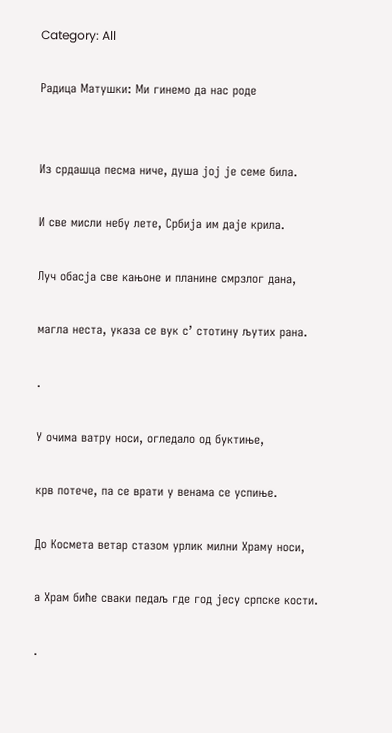Category: All

Радица Матушки: Ми гинемо да нас роде


Из срдашца песма ниче, душа јој је семе била.

И све мисли небу лете, Србија им даје крила.

Луч обасја све кањоне и планине смрзлог дана,

магла неста, указа се вук с’ стотину љутих рана.

.

У очима ватру носи, огледало од буктиње,

крв потече, па се врати у венама се успиње.

До Kосмета ветар стазом урлик милни Храму носи,

а Храм биће сваки педаљ где год јесу српске кости.

.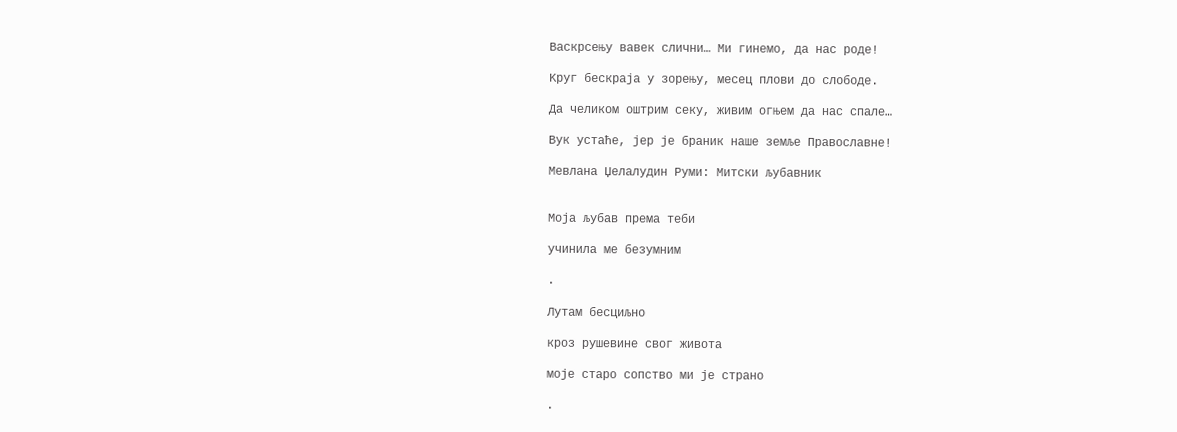Васкрсењу вавек слични… Ми гинемо, да нас роде!

Kруг бескраја у зорењу, месец плови до слободе.

Да челиком оштрим секу, живим огњем да нас спале…

Вук устаће, јер је браник наше земље Православне!

Мевлана Џелалудин Руми: Митски љубавник


Моја љубав према теби

учинила ме безумним

.

Лутам бесциљно

кроз рушевине свог живота

моје старо сопство ми је страно

.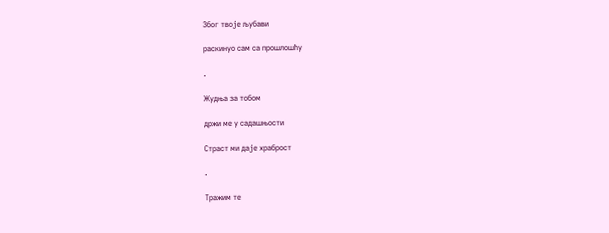Због твоје љубави

раскинуо сам са прошлошћу

.

Жудња за тобом

држи ме у садашњости

Страст ми даје храброст

.

Тражим те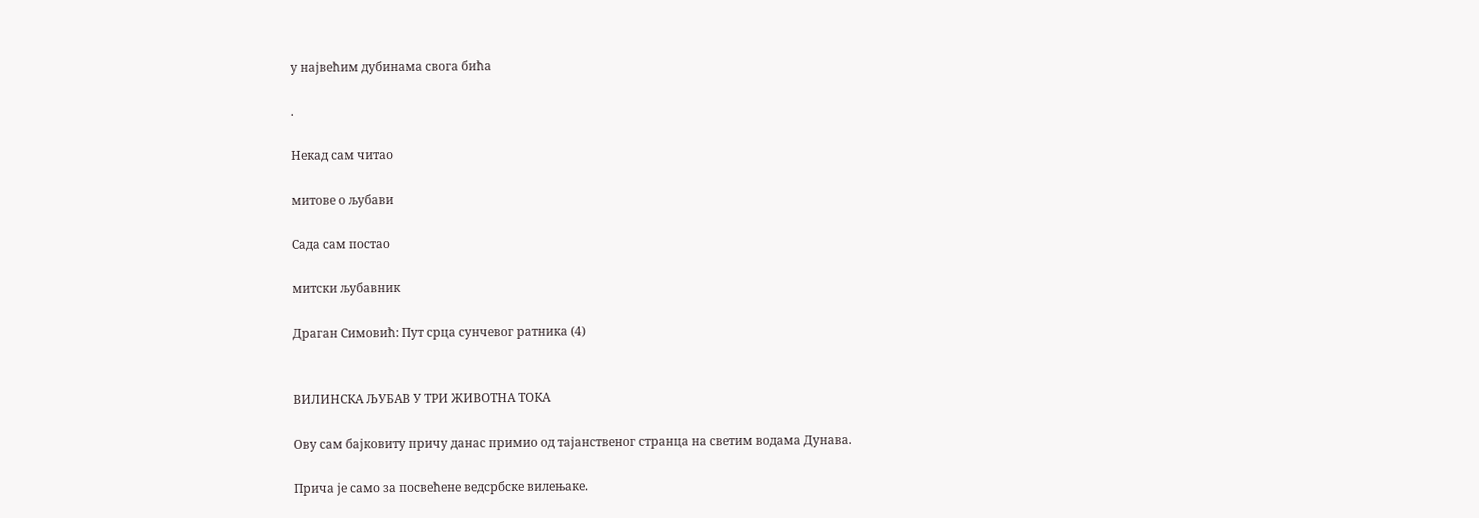у највећим дубинама свога бића

.

Некад сам читао

митове о љубави

Сада сам постао

митски љубавник

Драган Симовић: Пут срца сунчевог ратника (4)


ВИЛИНСКА ЉУБАВ У ТРИ ЖИВОТНА ТОКА

Ову сам бајковиту причу данас примио од тајанственог странца на светим водама Дунава.

Прича је само за посвећене ведсрбске вилењаке.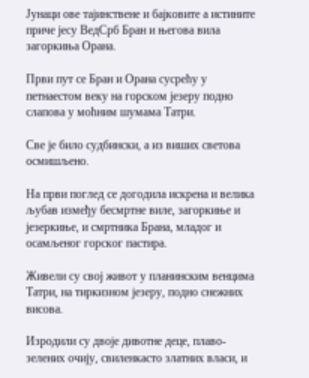Јунаци ове тајинствене и бајковите а истините приче јесу ВедСрб Бран и његова вила загоркиња Орана.

Први пут се Бран и Орана сусрећу у петнаестом веку на горском језеру подно слапова у моћним шумама Татри.

Све је било судбински, а из виших светова осмишљено.

На први поглед се догодила искрена и велика љубав између бесмртне виле, загоркиње и језеркиње, и смртника Брана, младог и осамљеног горског пастира.

Живели су свој живот у планинским венцима Татри, на тиркизном језеру, подно снежних висова.

Изродили су двоје дивотне деце, плаво-зелених очију, свиленкасто златних власи, и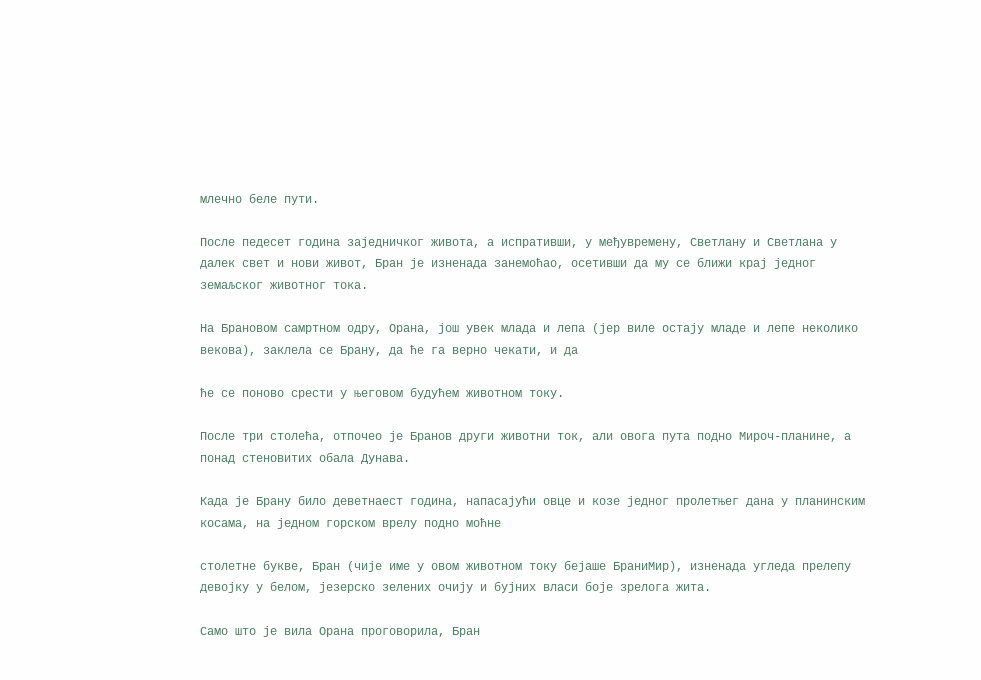млечно беле пути.

После педесет година заједничког живота, а испративши, у међувремену, Светлану и Светлана у далек свет и нови живот, Бран је изненада занемоћао, осетивши да му се ближи крај једног земаљског животног тока.

На Брановом самртном одру, Орана, још увек млада и лепа (јер виле остају младе и лепе неколико векова), заклела се Брану, да ће га верно чекати, и да

ће се поново срести у његовом будућем животном току.

После три столећа, отпочео је Бранов други животни ток, али овога пута подно Мироч-планине, а понад стеновитих обала Дунава.

Када је Брану било деветнаест година, напасајући овце и козе једног пролетњег дана у планинским косама, на једном горском врелу подно моћне

столетне букве, Бран (чије име у овом животном току бејаше БраниМир), изненада угледа прелепу девојку у белом, језерско зелених очију и бујних власи боје зрелога жита.

Само што је вила Орана проговорила, Бран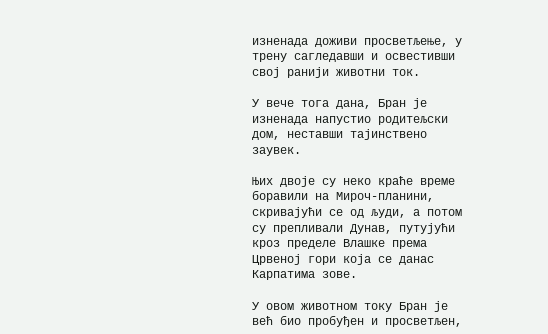изненада доживи просветљење, у трену сагледавши и освестивши свој ранији животни ток.

У вече тога дана, Бран је изненада напустио родитељски дом, неставши тајинствено заувек.

Њих двоје су неко краће време боравили на Мироч-планини, скривајући се од људи, а потом су препливали Дунав, путујући кроз пределе Влашке према Црвеној гори која се данас Карпатима зове.

У овом животном току Бран је већ био пробуђен и просветљен,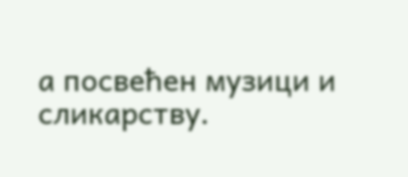а посвећен музици и сликарству.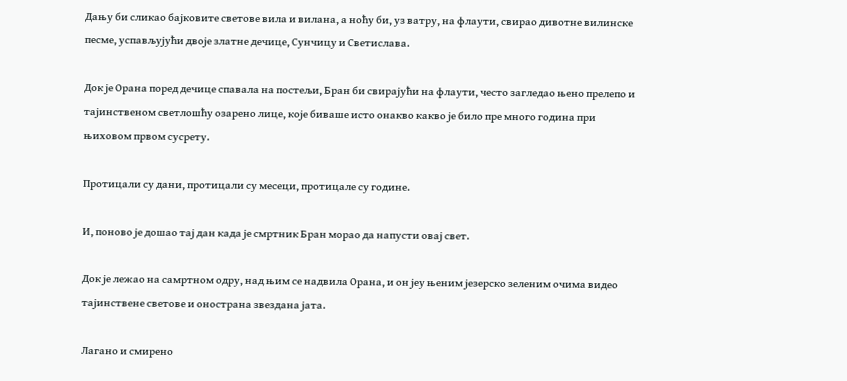Дању би сликао бајковите светове вила и вилана, а ноћу би, уз ватру, на флаути, свирао дивотне вилинске песме, успављујући двоје златне дечице, Сунчицу и Светислава.

Док је Орана поред дечице спавала на постељи, Бран би свирајући на флаути, често загледао њено прелепо и тајинственом светлошћу озарено лице, које биваше исто онакво какво је било пре много година при њиховом првом сусрету.

Протицали су дани, протицали су месеци, протицале су године.

И, поново је дошао тај дан када је смртник Бран морао да напусти овај свет.

Док је лежао на самртном одру, над њим се надвила Орана, и он јеу њеним језерско зеленим очима видео тајинствене светове и онострана звездана јата.

Лагано и смирено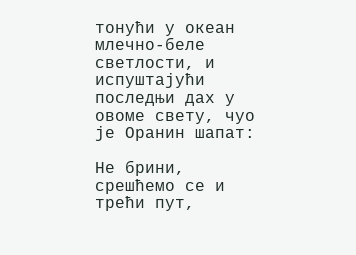тонући у океан млечно-беле светлости, и испуштајући последњи дах у овоме свету, чуо је Оранин шапат:

Не брини, срешћемо се и трећи пут,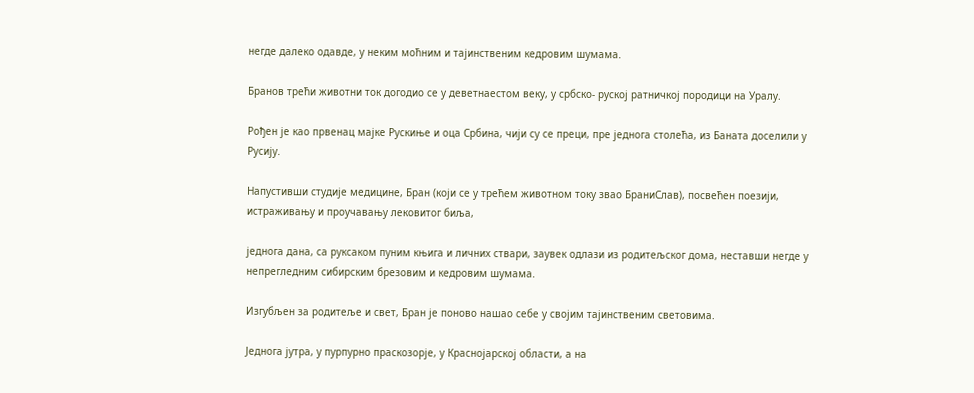негде далеко одавде, у неким моћним и тајинственим кедровим шумама.

Бранов трећи животни ток догодио се у деветнаестом веку, у србско- руској ратничкој породици на Уралу.

Рођен је као првенац мајке Рускиње и оца Србина, чији су се преци, пре једнога столећа, из Баната доселили у Русију.

Напустивши студије медицине, Бран (који се у трећем животном току звао БраниСлав), посвећен поезији, истраживању и проучавању лековитог биља,

једнога дана, са руксаком пуним књига и личних ствари, заувек одлази из родитељског дома, неставши негде у непрегледним сибирским брезовим и кедровим шумама.

Изгубљен за родитеље и свет, Бран је поново нашао себе у својим тајинственим световима.

Једнога јутра, у пурпурно праскозорје, у Краснојарској области, а на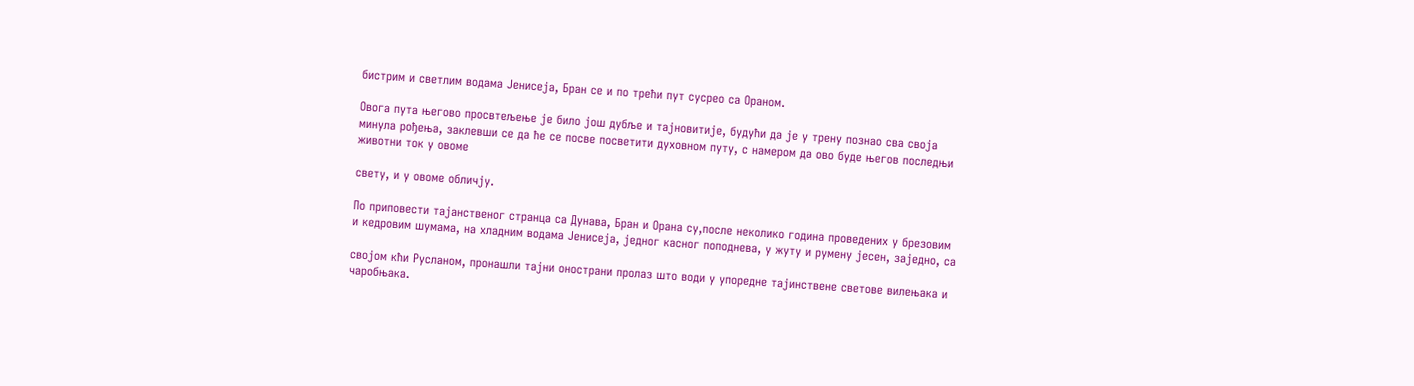бистрим и светлим водама Јенисеја, Бран се и по трећи пут сусрео са Ораном.

Овога пута његово просвтељење је било још дубље и тајновитије, будући да је у трену познао сва своја минула рођења, заклевши се да ће се посве посветити духовном путу, с намером да ово буде његов последњи животни ток у овоме

свету, и у овоме обличју.

По приповести тајанственог странца са Дунава, Бран и Орана су,после неколико година проведених у брезовим и кедровим шумама, на хладним водама Јенисеја, једног касног поподнева, у жуту и румену јесен, заједно, са

својом кћи Русланом, пронашли тајни онострани пролаз што води у упоредне тајинствене светове вилењака и чаробњака.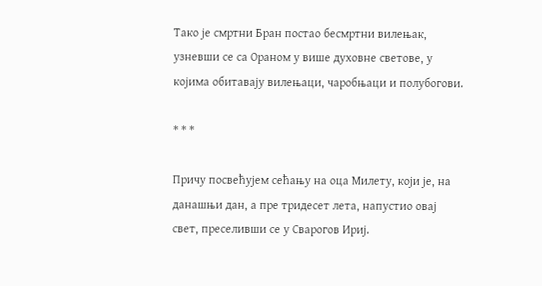Тако је смртни Бран постао бесмртни вилењак, узневши се са Ораном у више духовне светове, у којима обитавају вилењаци, чаробњаци и полубогови.

* * *

Причу посвећујем сећању на оца Милету, који је, на данашњи дан, а пре тридесет лета, напустио овај свет, преселивши се у Сварогов Ириј.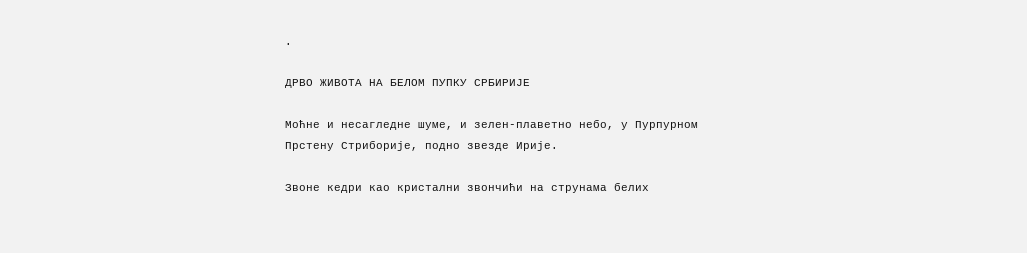.

ДРВО ЖИВОТА НА БЕЛОМ ПУПКУ СРБИРИЈЕ

Моћне и несагледне шуме, и зелен-плаветно небо, у Пурпурном Прстену Стриборије, подно звезде Ирије.

Звоне кедри као кристални звончићи на струнама белих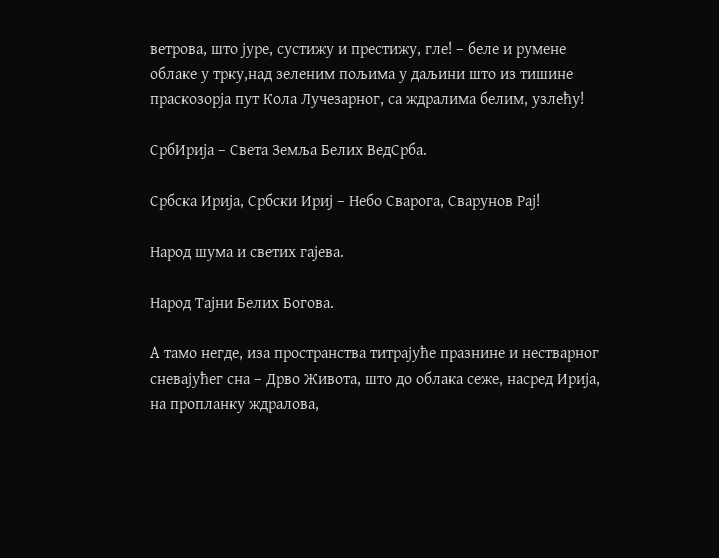ветрова, што јуре, сустижу и престижу, гле! – беле и румене облаке у трку,над зеленим пољима у даљини што из тишине праскозорја пут Кола Лучезарног, са ждралима белим, узлећу!

СрбИрија – Света Земља Белих ВедСрба.

Србска Ирија, Србски Ириј – Небо Сварога, Сварунов Рај!

Народ шума и светих гајева.

Народ Тајни Белих Богова.

А тамо негде, иза пространства титрајуће празнине и нестварног сневајућег сна – Дрво Живота, што до облака сеже, насред Ирија, на пропланку ждралова,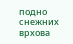подно снежних врхова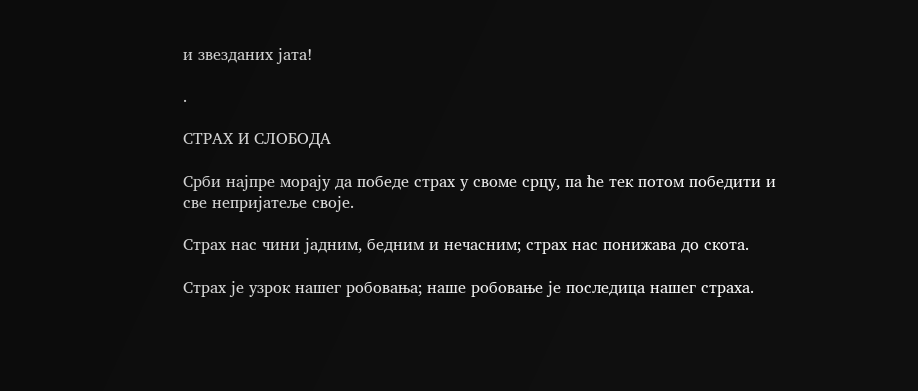и звезданих јата!

.

СТРАХ И СЛОБОДА

Срби најпре морају да победе страх у своме срцу, па ће тек потом победити и све непријатеље своје.

Страх нас чини јадним, бедним и нечасним; страх нас понижава до скота.

Страх је узрок нашег робовања; наше робовање је последица нашег страха.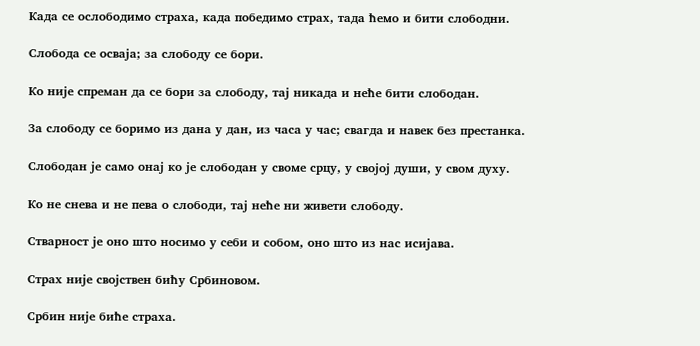Када се ослободимо страха, када победимо страх, тада ћемо и бити слободни.

Слобода се осваја; за слободу се бори.

Ко није спреман да се бори за слободу, тај никада и неће бити слободан.

За слободу се боримо из дана у дан, из часа у час; свагда и навек без престанка.

Слободан је само онај ко је слободан у своме срцу, у својој души, у свом духу.

Ко не снева и не пева о слободи, тај неће ни живети слободу.

Стварност је оно што носимо у себи и собом, оно што из нас исијава.

Страх није својствен бићу Србиновом.

Србин није биће страха.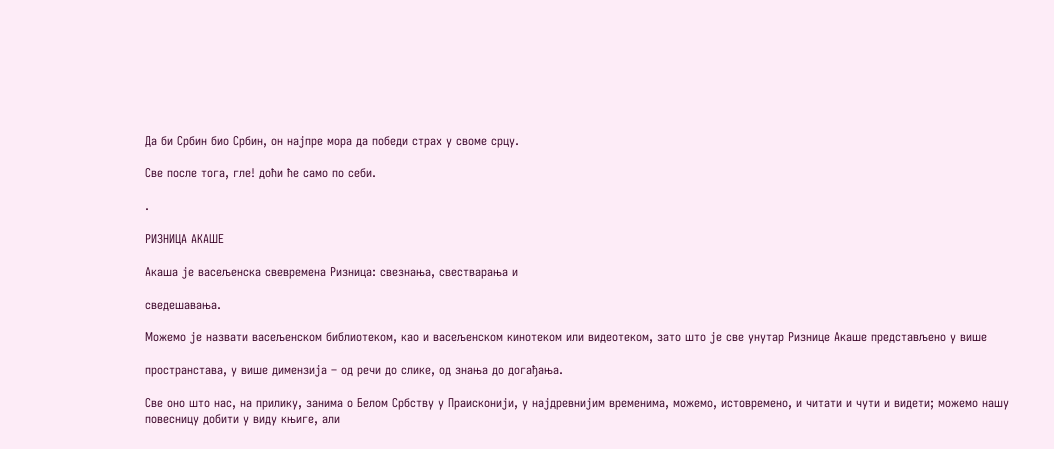Да би Србин био Србин, он најпре мора да победи страх у своме срцу.

Све после тога, гле! доћи ће само по себи.

.

РИЗНИЦА АКАШЕ

Акаша је васељенска свевремена Ризница: свезнања, свестварања и

сведешавања.

Можемо је назвати васељенском библиотеком, као и васељенском кинотеком или видеотеком, зато што је све унутар Ризнице Акаше представљено у више

пространстава, у више димензија – од речи до слике, од знања до догађања.

Све оно што нас, на прилику, занима о Белом Србству у Праисконији, у најдревнијим временима, можемо, истовремено, и читати и чути и видети; можемо нашу повесницу добити у виду књиге, али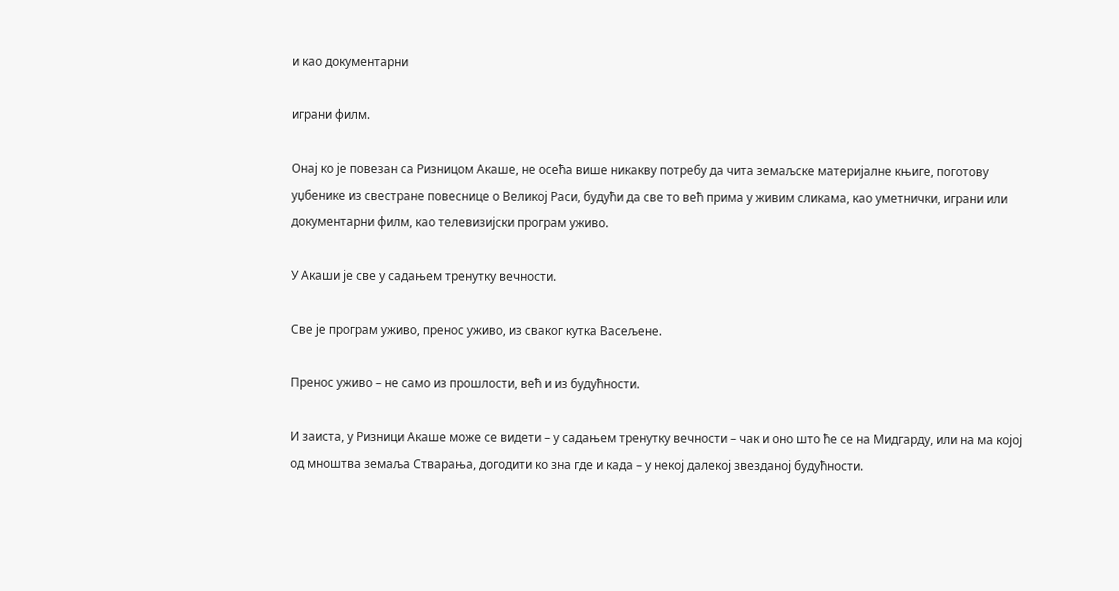и као документарни

играни филм.

Онај ко је повезан са Ризницом Акаше, не осећа више никакву потребу да чита земаљске материјалне књиге, поготову уџбенике из свестране повеснице о Великој Раси, будући да све то већ прима у живим сликама, као уметнички, играни или документарни филм, као телевизијски програм уживо.

У Акаши је све у садањем тренутку вечности.

Све је програм уживо, пренос уживо, из сваког кутка Васељене.

Пренос уживо – не само из прошлости, већ и из будућности.

И заиста, у Ризници Акаше може се видети – у садањем тренутку вечности – чак и оно што ће се на Мидгарду, или на ма којој од мноштва земаља Стварања, догодити ко зна где и када – у некој далекој звезданој будућности.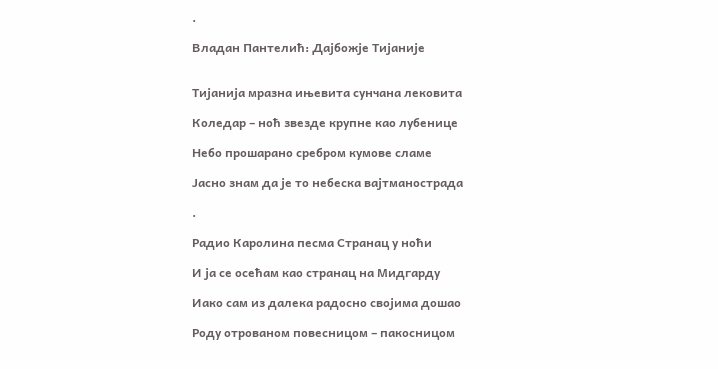.

Владан Пантелић: Дајбожје Тијаније


Тијанија мразна ињевита сунчана лековита

Коледар – ноћ звезде крупне као лубенице

Небо прошарано сребром кумове сламе

Јасно знам да је то небеска вајтманострада

.

Радио Каролина песма Странац у ноћи

И ја се осећам као странац на Мидгарду

Иако сам из далека радосно својима дошао

Роду отрованом повесницом – пакосницом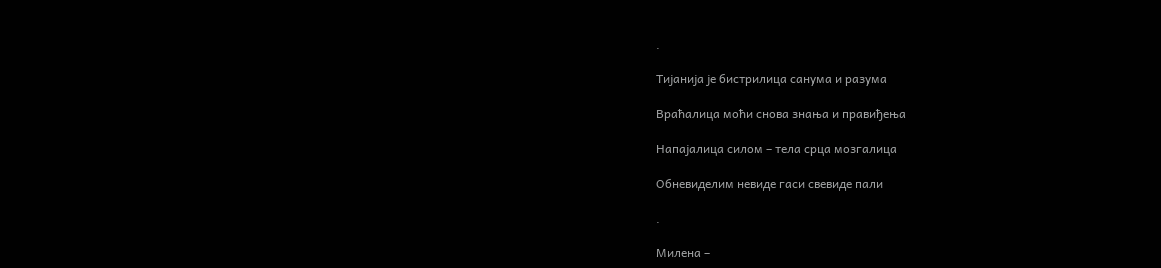.

Тијанија је бистрилица санума и разума

Враћалица моћи снова знања и правиђења

Напајалица силом – тела срца мозгалица

Обневиделим невиде гаси свевиде пали

.

Милена –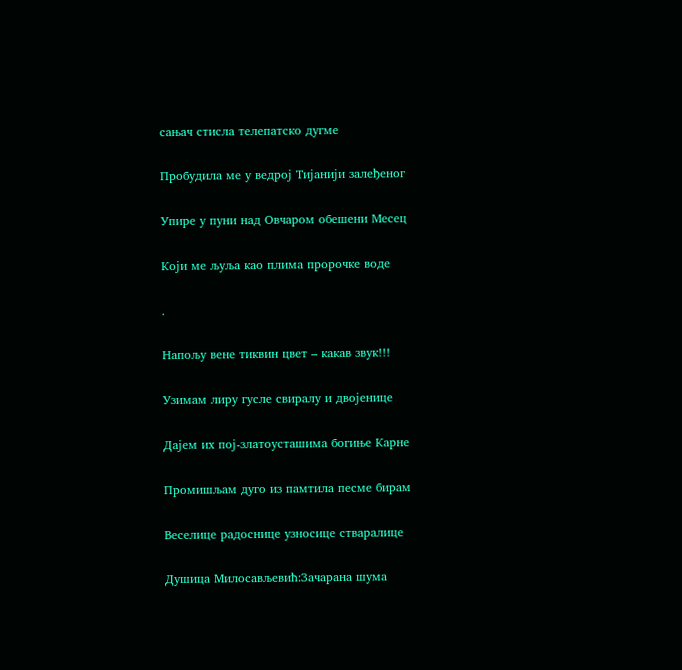сањач стисла телепатско дугме

Пробудила ме у ведрој Тијанији залеђеног

Упире у пуни над Овчаром обешени Месец

Који ме љуља као плима пророчке воде

.

Напољу вене тиквин цвет – какав звук!!!

Узимам лиру гусле свиралу и двојенице

Дајем их пој-златоусташима богиње Карне

Промишљам дуго из памтила песме бирам

Веселице радоснице узносице стваралице

Душица Милосављевић:Зачарана шума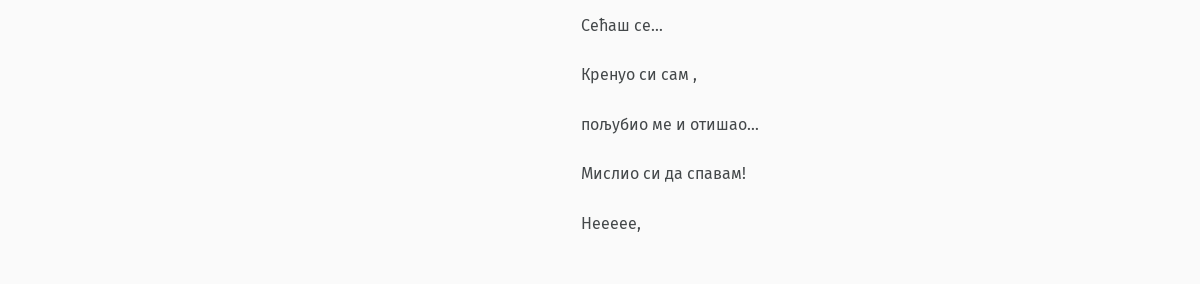Сећаш се…

Кренуо си сам ,

пољубио ме и отишао…

Мислио си да спавам!

Неееее,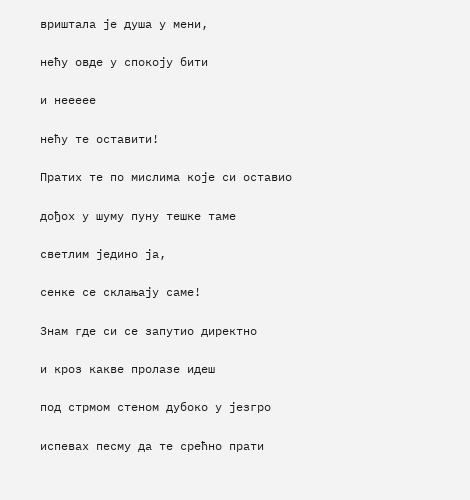вриштала је душа у мени,

нећу овде у спокоју бити

и неееее

нећу те оставити!

Пратих те по мислима које си оставио

дођох у шуму пуну тешке таме

светлим једино ја,

сенке се склањају саме!

Знам где си се запутио директно

и кроз какве пролазе идеш

под стрмом стеном дубоко у језгро

испевах песму да те срећно прати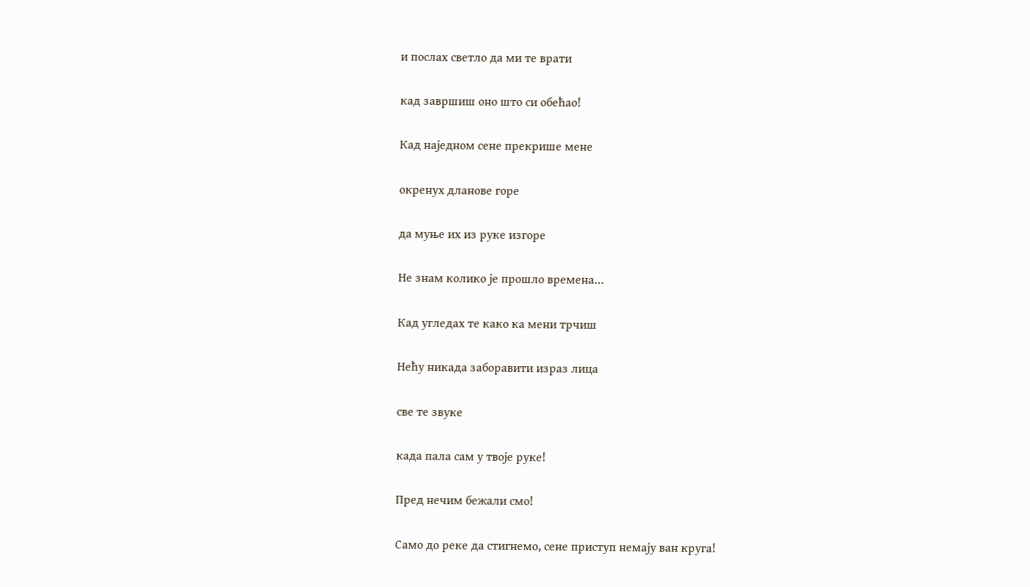и послах светло да ми те врати

кад завршиш оно што си обећао!

Кад наједном сене прекрише мене

окренух дланове горе

да муње их из руке изгоре

Не знам колико је прошло времена…

Кад угледах те како ка мени трчиш

Нећу никада заборавити израз лица

све те звуке

када пала сам у твоје руке!

Пред нечим бежали смо!

Само до реке да стигнемо, сене приступ немају ван круга!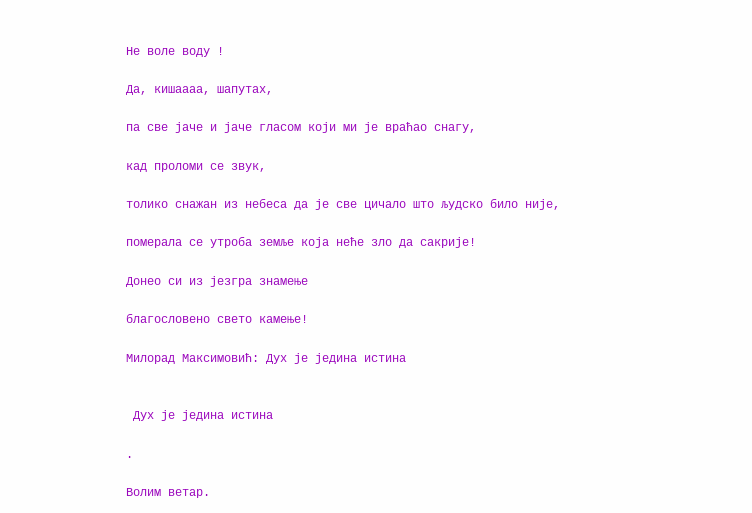Не воле воду !

Да, кишаааа, шапутах,

па све јаче и јаче гласом који ми је враћао снагу,

кад проломи се звук,

толико снажан из небеса да је све цичало што људско било није,

померала се утроба земље која неће зло да сакрије!

Донео си из језгра знамење

благословено свето камење!

Милорад Максимовић: Дух је једина истина


 Дух је једина истина

.

Волим ветар.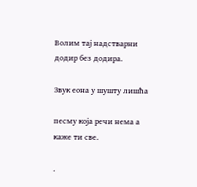Волим тај надстварни додир без додира.

Звук еона у шушту лишћа

песму која речи нема а каже ти све.

.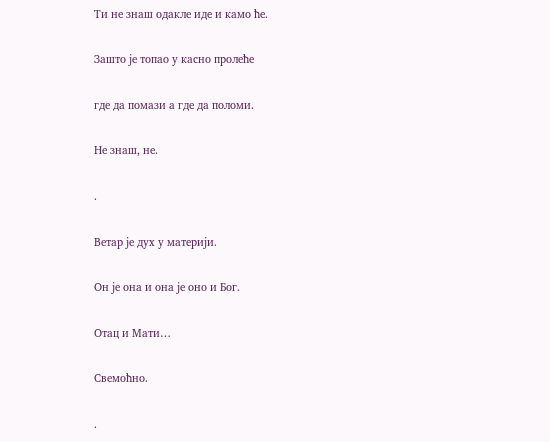Ти не знаш одакле иде и камо ће.

Зашто је топао у касно пролеће

где да помази а где да поломи.

Не знаш, не.

.

Ветар је дух у материји.

Он је она и она је оно и Бог.

Отац и Мати…

Свемоћно.

.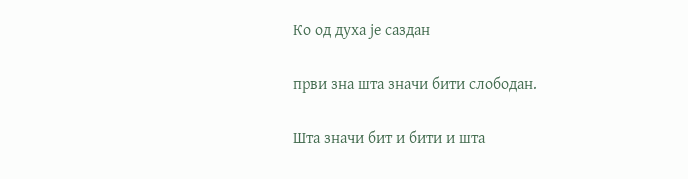Ко од духа је саздан

први зна шта значи бити слободан.

Шта значи бит и бити и шта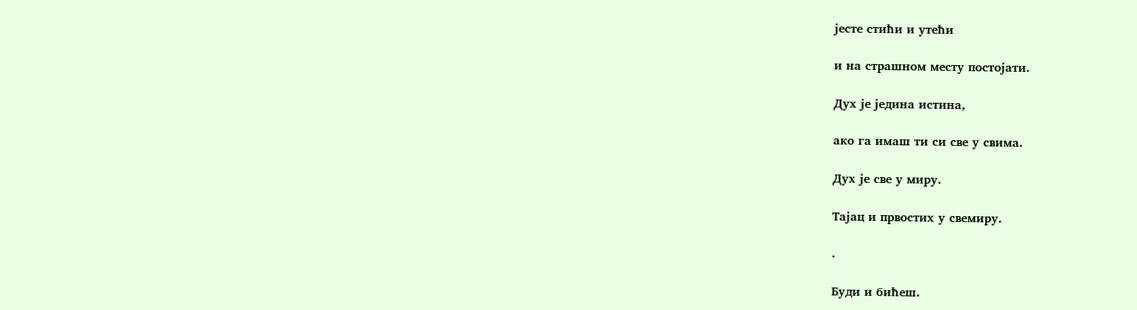јесте стићи и утећи

и на страшном месту постојати.

Дух је једина истина,

ако га имаш ти си све у свима.

Дух је све у миру.

Тајац и првостих у свемиру.

.

Буди и бићеш.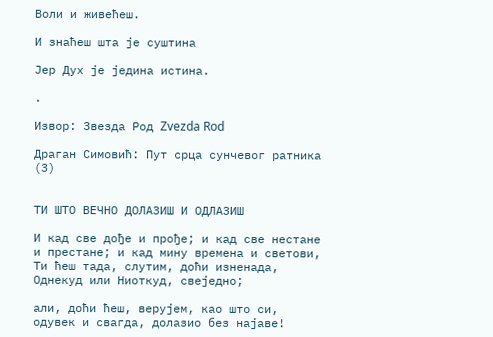Воли и живећеш.

И знаћеш шта је суштина

Јер Дух је једина истина.

.

Извор: Звезда Род Zvezda Rod

Драган Симовић: Пут срца сунчевог ратника (3)


ТИ ШТО ВЕЧНО ДОЛАЗИШ И ОДЛАЗИШ

И кад све дође и прође; и кад све нестане и престане; и кад мину времена и светови, Ти ћеш тада, слутим, доћи изненада, Однекуд или Ниоткуд, свеједно;

али, доћи ћеш, верујем, као што си, одувек и свагда, долазио без најаве!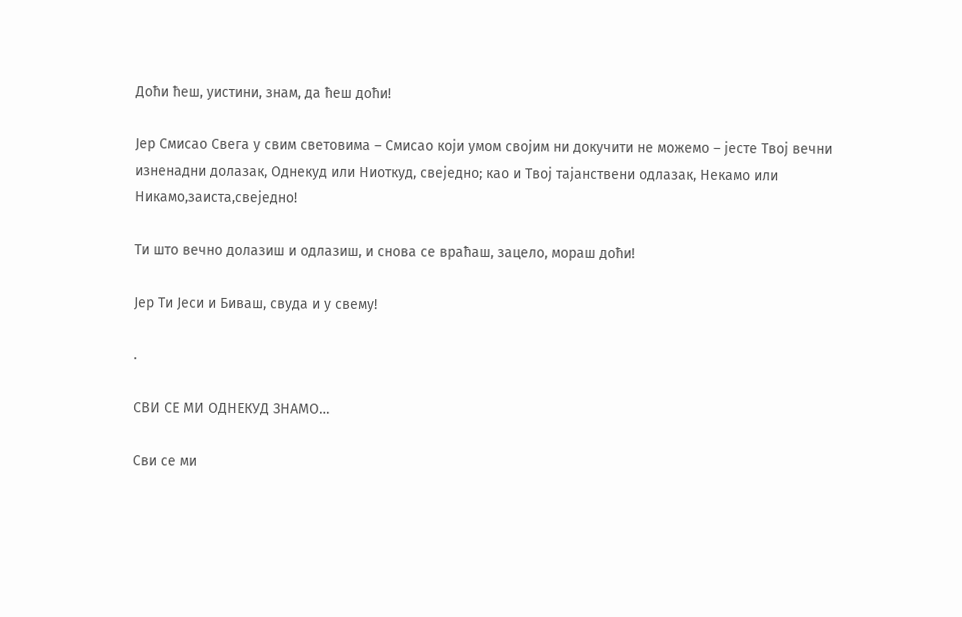Доћи ћеш, уистини, знам, да ћеш доћи!

Јер Смисао Свега у свим световима – Смисао који умом својим ни докучити не можемо – јесте Твој вечни изненадни долазак, Однекуд или Ниоткуд, свеједно; као и Твој тајанствени одлазак, Некамо или Никамо,заиста,свеједно!

Ти што вечно долазиш и одлазиш, и снова се враћаш, зацело, мораш доћи!

Јер Ти Јеси и Биваш, свуда и у свему!

.

СВИ СЕ МИ ОДНЕКУД ЗНАМО…

Сви се ми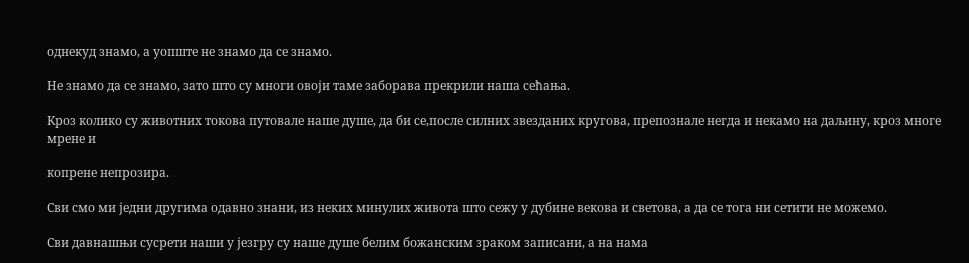однекуд знамо, а уопште не знамо да се знамо.

Не знамо да се знамо, зато што су многи овоји таме заборава прекрили наша сећања.

Кроз колико су животних токова путовале наше душе, да би се,после силних звезданих кругова, препознале негда и некамо на даљину, кроз многе мрене и

копрене непрозира.

Сви смо ми једни другима одавно знани, из неких минулих живота што сежу у дубине векова и светова, а да се тога ни сетити не можемо.

Сви давнашњи сусрети наши у језгру су наше душе белим божанским зраком записани, а на нама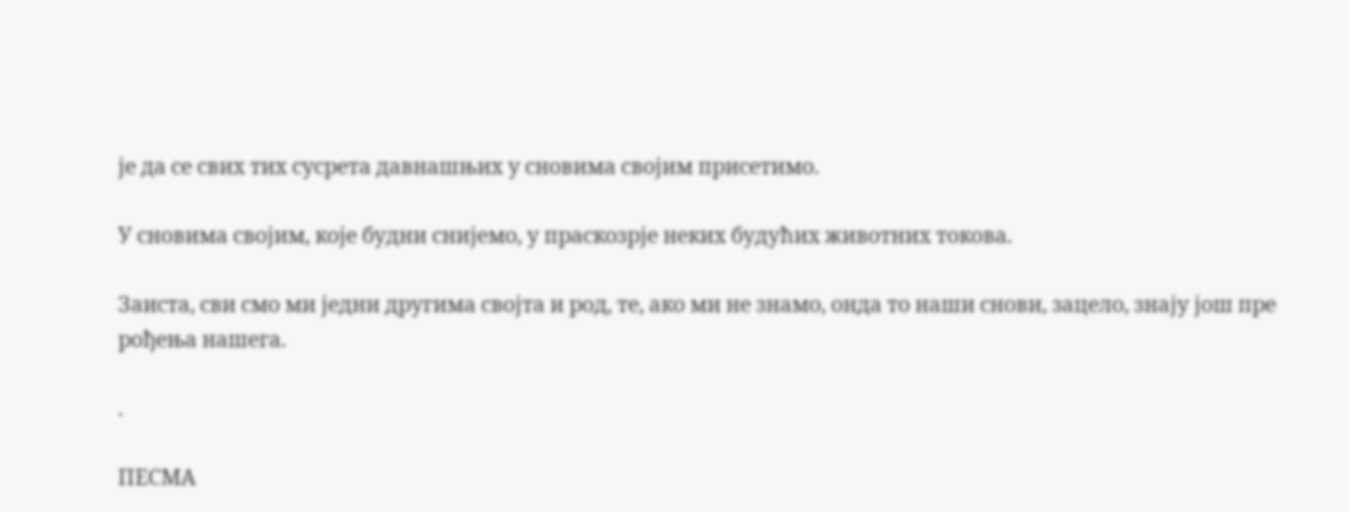је да се свих тих сусрета давнашњих у сновима својим присетимо.

У сновима својим, које будни снијемо, у праскозрје неких будућих животних токова.

Заиста, сви смо ми једни другима својта и род, те, ако ми не знамо, онда то наши снови, зацело, знају још пре рођења нашега.

.

ПЕСМА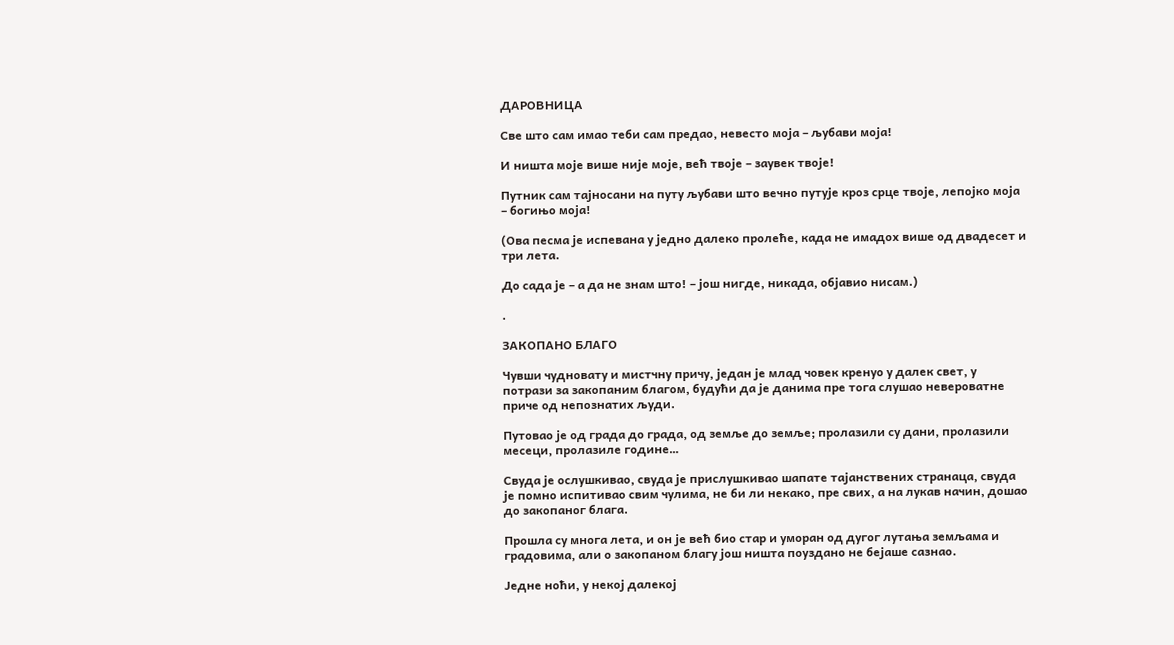ДАРОВНИЦА

Све што сам имао теби сам предао, невесто моја – љубави моја!

И ништа моје више није моје, већ твоје – заувек твоје!

Путник сам тајносани на путу љубави што вечно путује кроз срце твоје, лепојко моја – богињо моја!

(Ова песма је испевана у једно далеко пролеће, када не имадох више од двадесет и три лета.

До сада је – а да не знам што! – још нигде, никада, објавио нисам.)

.

ЗАКОПАНО БЛАГО

Чувши чудновату и мистчну причу, један је млад човек кренуо у далек свет, у потрази за закопаним благом, будући да је данима пре тога слушао невероватне приче од непознатих људи.

Путовао је од града до града, од земље до земље; пролазили су дани, пролазили месеци, пролазиле године…

Свуда је ослушкивао, свуда је прислушкивао шапате тајанствених странаца, свуда је помно испитивао свим чулима, не би ли некако, пре свих, а на лукав начин, дошао до закопаног блага.

Прошла су многа лета, и он је већ био стар и уморан од дугог лутања земљама и градовима, али о закопаном благу још ништа поуздано не бејаше сазнао.

Једне ноћи, у некој далекој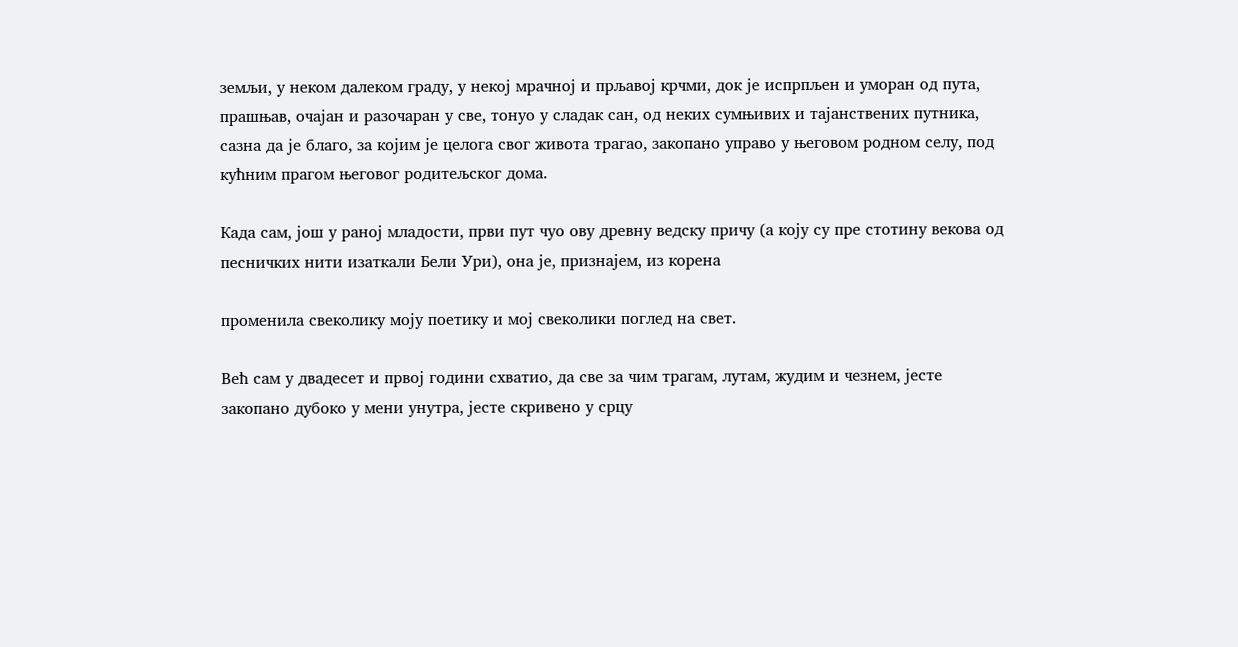земљи, у неком далеком граду, у некој мрачној и прљавој крчми, док је испрпљен и уморан од пута, прашњав, очајан и разочаран у све, тонуо у сладак сан, од неких сумњивих и тајанствених путника, сазна да је благо, за којим је целога свог живота трагао, закопано управо у његовом родном селу, под кућним прагом његовог родитељског дома.

Када сам, још у раној младости, први пут чуо ову древну ведску причу (а коју су пре стотину векова од песничких нити изаткали Бели Ури), она је, признајем, из корена

променила свеколику моју поетику и мој свеколики поглед на свет.

Већ сам у двадесет и првој години схватио, да све за чим трагам, лутам, жудим и чезнем, јесте закопано дубоко у мени унутра, јесте скривено у срцу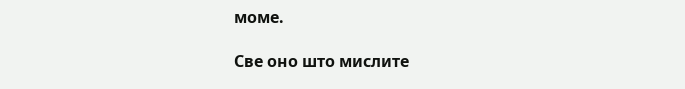моме.

Све оно што мислите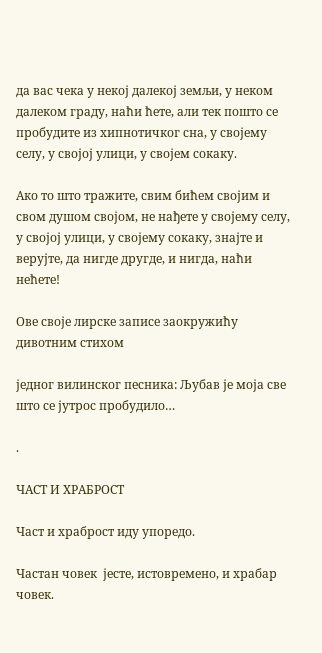да вас чека у некој далекој земљи, у неком далеком граду, наћи ћете, али тек пошто се пробудите из хипнотичког сна, у својему селу, у својој улици, у својем сокаку.

Ако то што тражите, свим бићем својим и свом душом својом, не нађете у својему селу, у својој улици, у својему сокаку, знајте и верујте, да нигде другде, и нигда, наћи нећете!

Ове своје лирске записе заокружићу дивотним стихом

једног вилинског песника: Љубав је моја све што се јутрос пробудило…

.

ЧАСТ И ХРАБРОСТ

Част и храброст иду упоредо.

Частан човек  јесте, истовремено, и храбар човек.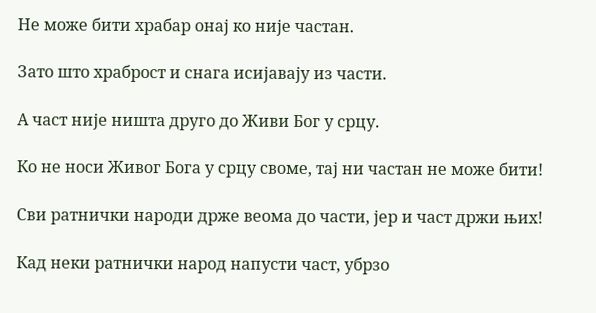Не може бити храбар онај ко није частан.

Зато што храброст и снага исијавају из части.

А част није ништа друго до Живи Бог у срцу.

Ко не носи Живог Бога у срцу своме, тај ни частан не може бити!

Сви ратнички народи држе веома до части, јер и част држи њих!

Кад неки ратнички народ напусти част, убрзо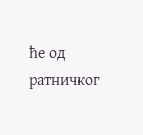ће од ратничког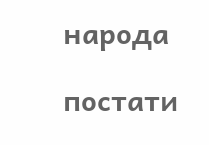народа

постати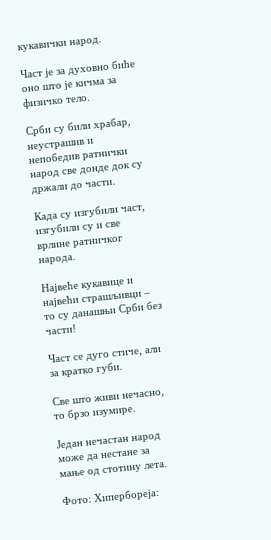кукавички народ.

Част је за духовно биће оно што је кичма за физичко тело.

Срби су били храбар, неустрашив и непобедив ратнички народ све донде док су држали до части.

Када су изгубили част, изгубили су и све врлине ратничког народа.

Највеће кукавице и највећи страшљивци – то су данашњи Срби без части!

Част се дуго стиче, али за кратко губи.

Све што живи нечасно, то брзо изумире.

Један нечастан народ може да нестане за мање од стотину лета.

Фото: Хипербореја: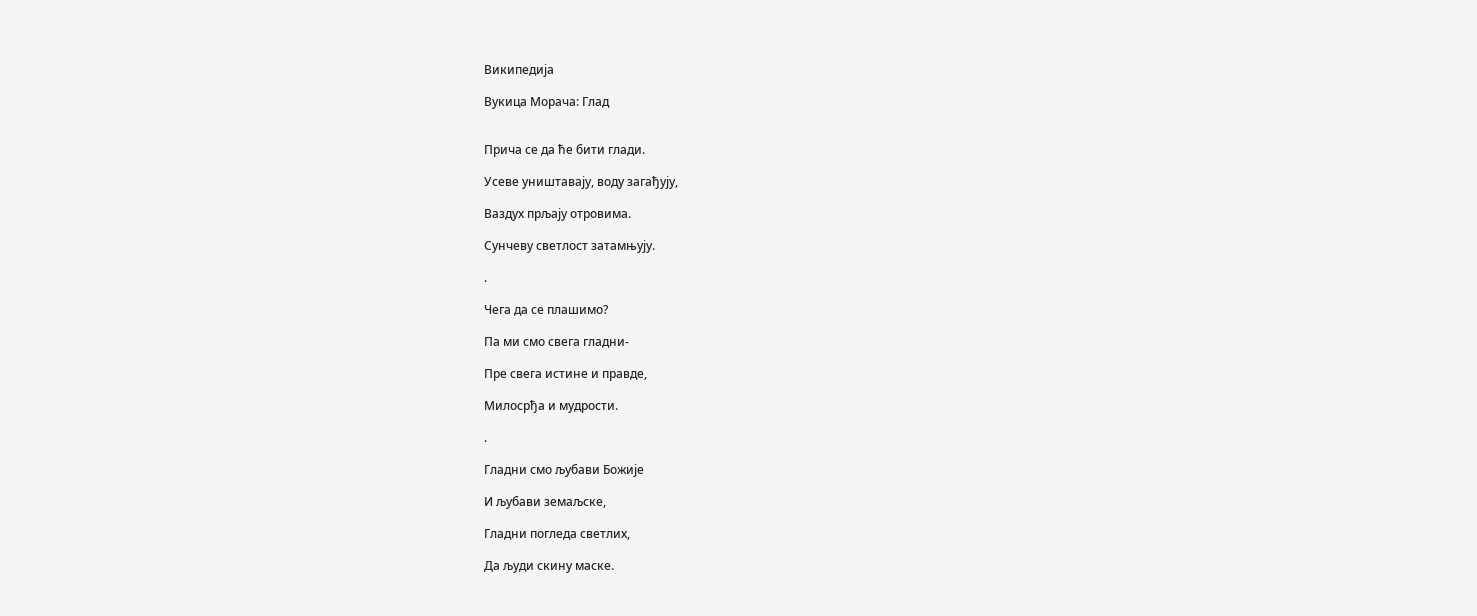Википедија

Вукица Морача: Глад


Прича се да ће бити глади.

Усеве уништавају, воду загађују,

Ваздух прљају отровима.

Сунчеву светлост затамњују.

.

Чега да се плашимо?

Па ми смо свега гладни-

Пре свега истине и правде,

Милосрђа и мудрости.

.

Гладни смо љубави Божије

И љубави земаљске,

Гладни погледа светлих,

Да људи скину маске.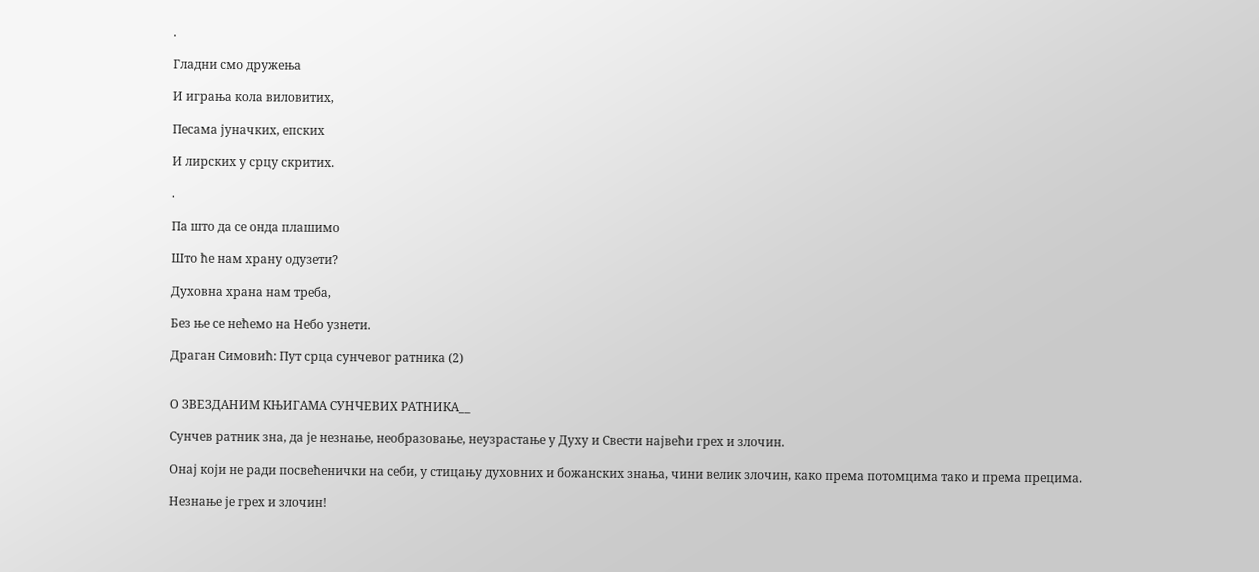.

Гладни смо дружења

И играња кола виловитих,

Песама јуначких, епских

И лирских у срцу скритих.

.

Па што да се онда плашимо

Што ће нам храну одузети?

Духовна храна нам треба,

Без ње се нећемо на Небо узнети.

Драган Симовић: Пут срца сунчевог ратника (2)


О ЗВЕЗДАНИМ КЊИГАМА СУНЧЕВИХ РАТНИКА__

Сунчев ратник зна, да је незнање, необразовање, неузрастање у Духу и Свести највећи грех и злочин.

Онај који не ради посвећенички на себи, у стицању духовних и божанских знања, чини велик злочин, како према потомцима тако и према прецима.

Незнање је грех и злочин!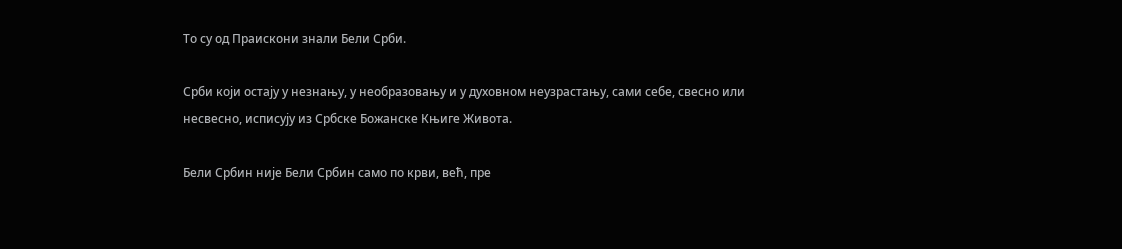То су од Праискони знали Бели Срби.

Срби који остају у незнању, у необразовању и у духовном неузрастању, сами себе, свесно или несвесно, исписују из Србске Божанске Књиге Живота.

Бели Србин није Бели Србин само по крви, већ, пре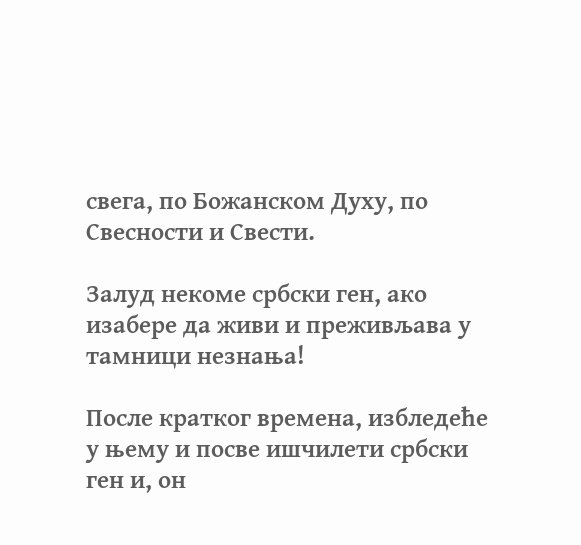свега, по Божанском Духу, по Свесности и Свести.

Залуд некоме србски ген, ако изабере да живи и преживљава у тамници незнања!

После кратког времена, избледеће у њему и посве ишчилети србски ген и, он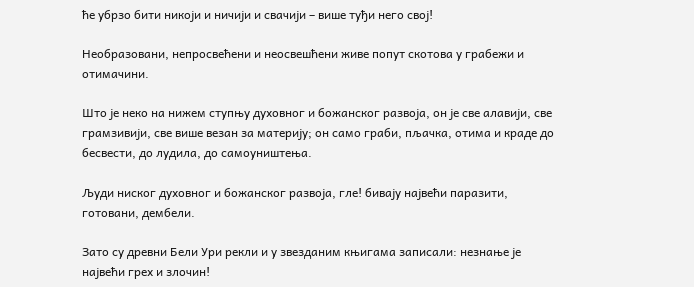ће убрзо бити никоји и ничији и свачији – више туђи него свој!

Необразовани, непросвећени и неосвешћени живе попут скотова у грабежи и отимачини.

Што је неко на нижем ступњу духовног и божанског развоја, он је све алавији, све грамзивији, све више везан за материју; он само граби, пљачка, отима и краде до бесвести, до лудила, до самоуништења.

Људи ниског духовног и божанског развоја, гле! бивају највећи паразити, готовани, дембели.

Зато су древни Бели Ури рекли и у звезданим књигама записали: незнање је највећи грех и злочин!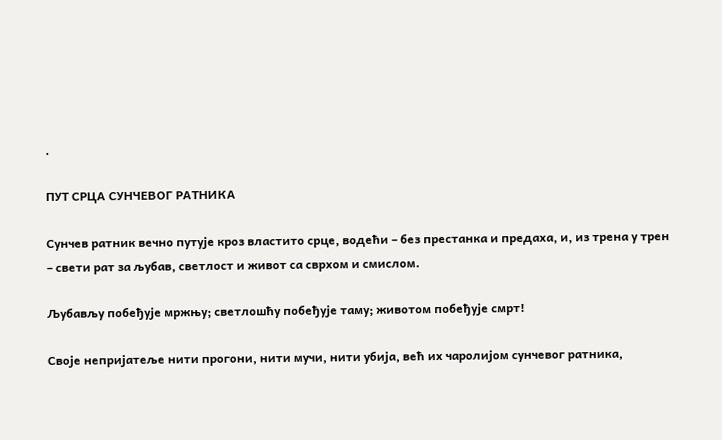.

ПУТ СРЦА СУНЧЕВОГ РАТНИКА

Сунчев ратник вечно путује кроз властито срце, водећи – без престанка и предаха, и, из трена у трен – свети рат за љубав, светлост и живот са сврхом и смислом.

Љубављу побеђује мржњу; светлошћу побеђује таму; животом побеђује смрт!

Своје непријатеље нити прогони, нити мучи, нити убија, већ их чаролијом сунчевог ратника,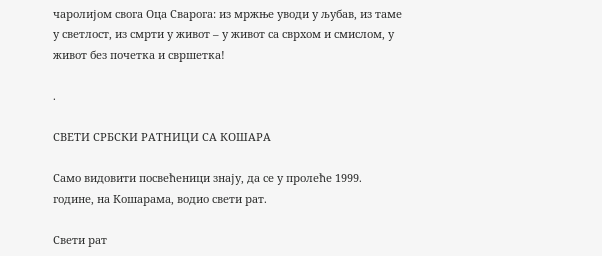чаролијом свога Оца Сварога: из мржње уводи у љубав, из таме у светлост, из смрти у живот – у живот са сврхом и смислом, у живот без почетка и свршетка!

.

СВЕТИ СРБСКИ РАТНИЦИ СА КОШАРА

Само видовити посвећеници знају, да се у пролеће 1999. године, на Кошарама, водио свети рат.

Свети рат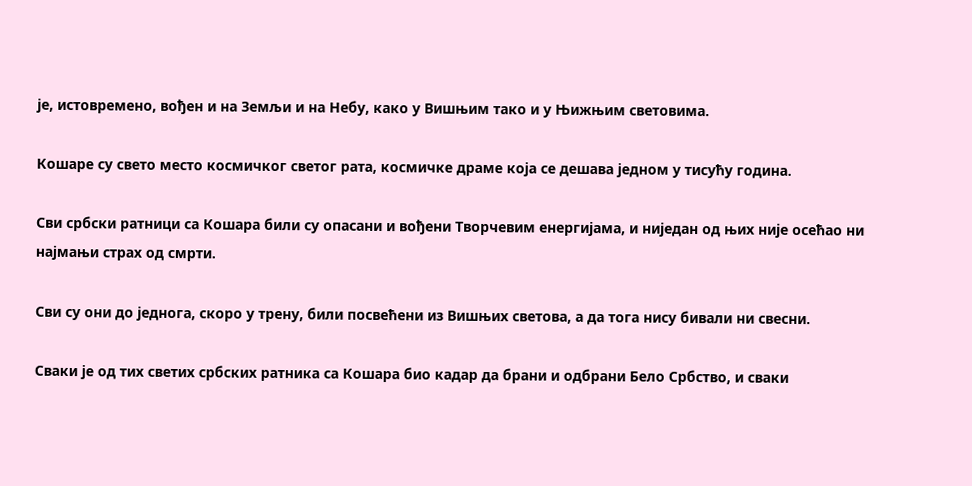је, истовремено, вођен и на Земљи и на Небу, како у Вишњим тако и у Њижњим световима.

Кошаре су свето место космичког светог рата, космичке драме која се дешава једном у тисућу година.

Сви србски ратници са Кошара били су опасани и вођени Творчевим енергијама, и ниједан од њих није осећао ни најмањи страх од смрти.

Сви су они до једнога, скоро у трену, били посвећени из Вишњих светова, а да тога нису бивали ни свесни.

Сваки је од тих светих србских ратника са Кошара био кадар да брани и одбрани Бело Србство, и сваки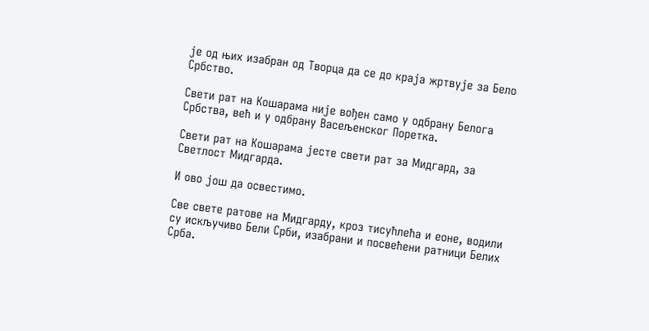је од њих изабран од Творца да се до краја жртвује за Бело Србство.

Свети рат на Кошарама није вођен само у одбрану Белога Србства, већ и у одбрану Васељенског Поретка.

Свети рат на Кошарама јесте свети рат за Мидгард, за Светлост Мидгарда.

И ово још да освестимо.

Све свете ратове на Мидгарду, кроз тисућлећа и еоне, водили су искључиво Бели Срби, изабрани и посвећени ратници Белих Срба.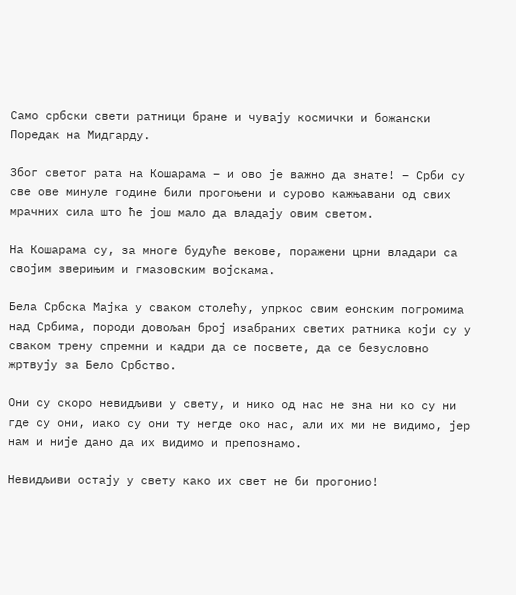Само србски свети ратници бране и чувају космички и божански Поредак на Мидгарду.

Због светог рата на Кошарама – и ово је важно да знате! – Срби су све ове минуле године били прогоњени и сурово кажњавани од свих мрачних сила што ће још мало да владају овим светом.

На Кошарама су, за многе будуће векове, поражени црни владари са својим зверињим и гмазовским војскама.

Бела Србска Мајка у сваком столећу, упркос свим еонским погромима над Србима, породи довољан број изабраних светих ратника који су у сваком трену спремни и кадри да се посвете, да се безусловно жртвују за Бело Србство.

Они су скоро невидљиви у свету, и нико од нас не зна ни ко су ни где су они, иако су они ту негде око нас, али их ми не видимо, јер нам и није дано да их видимо и препознамо.

Невидљиви остају у свету како их свет не би прогонио!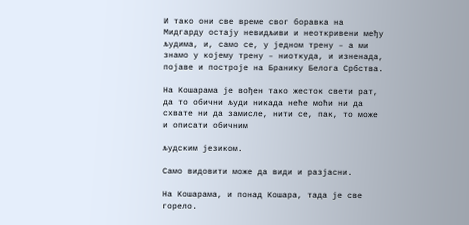И тако они све време свог боравка на Мидгарду остају невидљиви и неоткривени међу људима, и, само се, у једном трену – а ми знамо у којему трену – ниоткуда, и изненада, појаве и построје на Бранику Белога Србства.

На Кошарама је вођен тако жесток свети рат, да то обични људи никада неће моћи ни да схвате ни да замисле, нити се, пак, то може и описати обичним

људским језиком.

Само видовити може да види и разјасни.

На Кошарама, и понад Кошара, тада је све горело.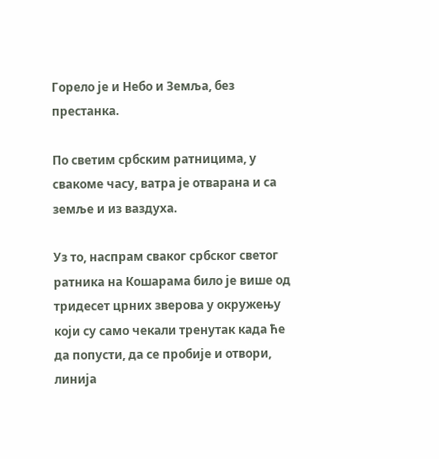Горело је и Небо и Земља, без престанка.

По светим србским ратницима, у свакоме часу, ватра је отварана и са земље и из ваздуха.

Уз то, наспрам сваког србског светог ратника на Кошарама било је више од тридесет црних зверова у окружењу који су само чекали тренутак када ће да попусти, да се пробије и отвори, линија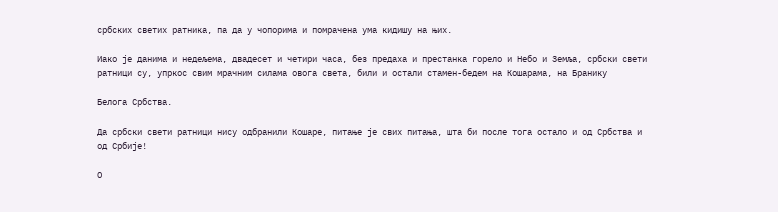србских светих ратника, па да у чопорима и помрачена ума кидишу на њих.

Иако је данима и недељема, двадесет и четири часа, без предаха и престанка горело и Небо и Земља, србски свети ратници су, упркос свим мрачним силама овога света, били и остали стамен-бедем на Кошарама, на Бранику

Белога Србства.

Да србски свети ратници нису одбранили Кошаре, питање је свих питања, шта би после тога остало и од Србства и од Србије!

О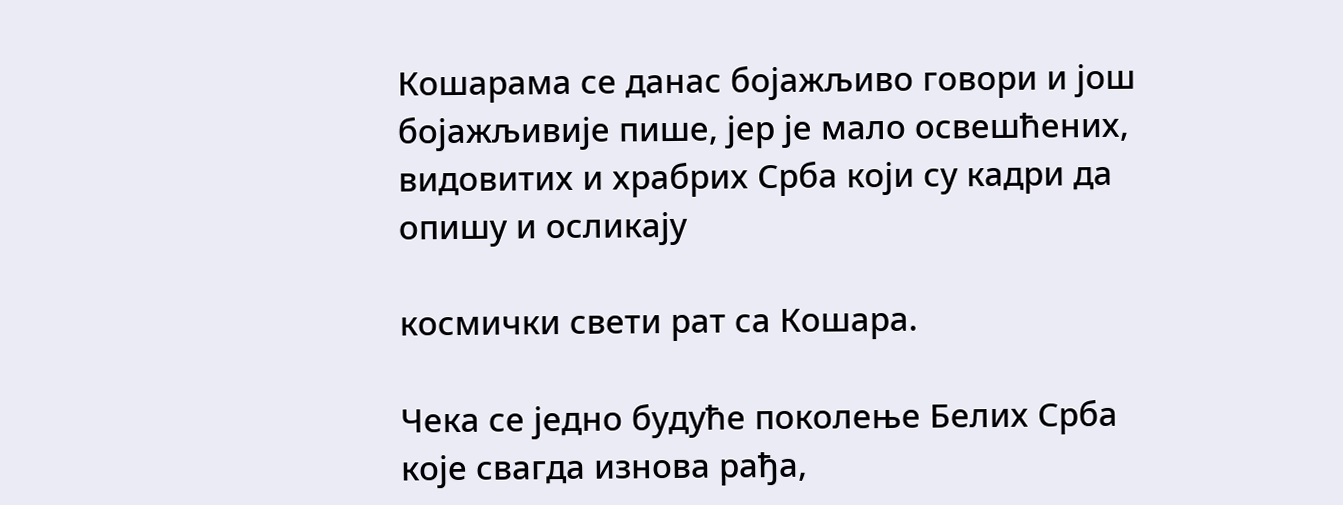Кошарама се данас бојажљиво говори и још бојажљивије пише, јер је мало освешћених, видовитих и храбрих Срба који су кадри да опишу и осликају

космички свети рат са Кошара.

Чека се једно будуће поколење Белих Срба које свагда изнова рађа,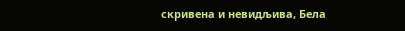скривена и невидљива, Бела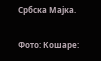Србска Мајка.

Фото: Кошаре: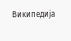Википедија